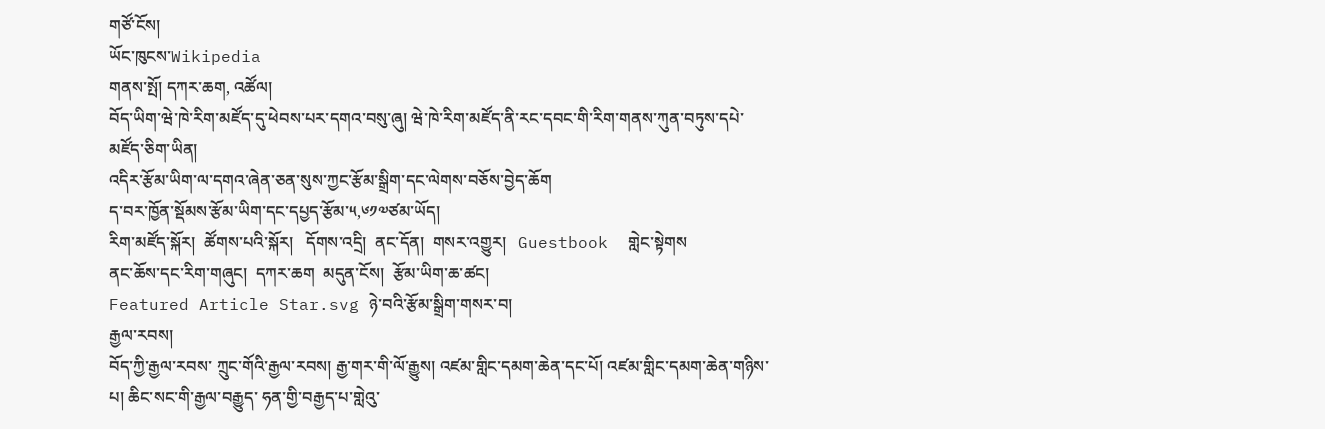གཙོ་ངོས།
ཡོང་ཁུངས་Wikipedia
གནས་སྤོ། དཀར་ཆག, འཚོལ།
བོད་ཡིག་ཝེ་ཁེ་རིག་མཛོད་དུ་ཕེབས་པར་དགའ་བསུ་ཞུ། ཝེ་ཁེ་རིག་མཛོད་ནི་རང་དབང་གི་རིག་གནས་ཀུན་བཏུས་དཔེ་མཛོད་ཅིག་ཡིན།
འདིར་རྩོམ་ཡིག་ལ་དགའ་ཞེན་ཅན་སུས་ཀྱང་རྩོམ་སྒྲིག་དང་ལེགས་བཅོས་བྱེད་ཆོག
ད་བར་ཁྱོན་སྡོམས་རྩོམ་ཡིག་དང་དཔྱད་རྩོམ་༥,༦༡༧ཙམ་ཡོད།
རིག་མཛོད་སྐོར།  ཚོགས་པའི་སྐོར།   དོགས་འདྲི།  ནང་དོན།  གསར་འགྱུར།   Guestbook  གླེང་སྟེགས
ནང་ཆོས་དང་རིག་གཞུང།  དཀར་ཆག  མདུན་ངོས།  རྩོམ་ཡིག་ཆ་ཚང།
Featured Article Star.svg ཉེ་བའི་རྩོམ་སྒྲིག་གསར་བ།
རྒྱལ་རབས།
བོད་ཀྱི་རྒྱལ་རབས་ ཀྲུང་གོའི་རྒྱལ་རབས། རྒྱ་གར་གི་ལོ་རྒྱུས། འཛམ་གླིང་དམག་ཆེན་དང་པོ། འཛམ་གླིང་དམག་ཆེན་གཉིས་པ། ཆིང་སང་གི་རྒྱལ་བརྒྱུད་ ཧན་གྱི་བརྒྱད་པ་གླེའུ་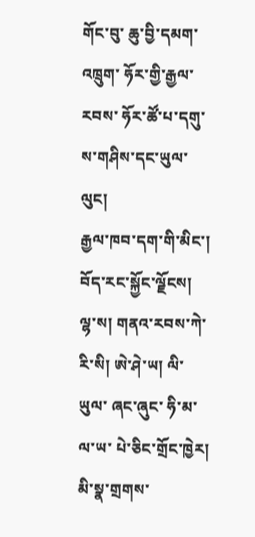གོང་བུ་ ཆུ་བྱི་དམག་འཁྲུག་ ཧོར་གྱི་རྒྱལ་རབས་ ཧོར་ཚོ་པ་དགུ་
ས་གཤིས་དང་ཡུལ་ལུང།
རྒྱལ་ཁབ་དག་གི་མིང་། བོད་རང་སྐྱོང་ལྗོངས། ལྷ་ས། གནའ་རབས་ཀེ་རི་སི། ཨེ་ཤེ་ཡ། ལི་ཡུལ་ ཞང་ཞུང་ ཧི་མ་ལ་ཡ་ པེ་ཅིང་གྲོང་ཁྱེར།
མི་སྣ་གྲགས་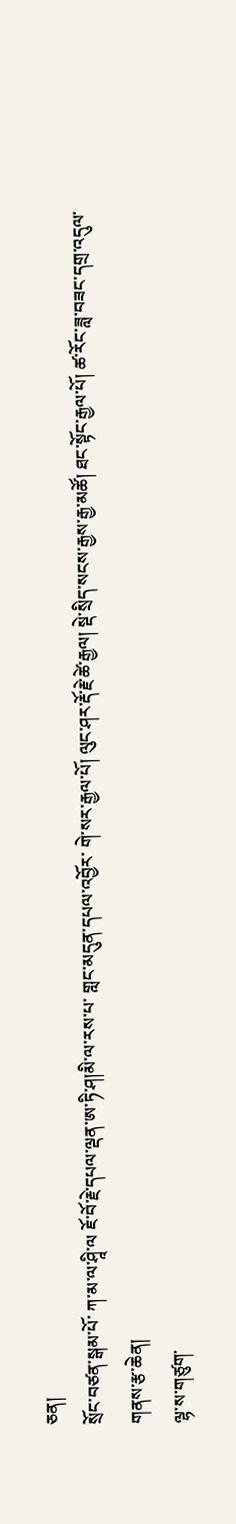ཅན།
སྲོང་བཙན་སྒམ་པོ་ ཀ་མ་ལ་ཤཱི་ལ ཇོ་བོ་རྗེ་དཔལ་ལྡན་ཨ་ཏི་ཤ།མི་ལ་རས་པ་ གླང་མདུན་དཔལ་འབྱོར་ གེ་སར་རྒྱལ་པོ། ལུང་ཤར་རྡོ་རྗེ་ཚེ་རྒྱལ། སྡེ་སྲིད་སངས་རྒྱས་རྒྱ་མཚོ། ཐང་སྟོང་རྒྱལ་པོ། ཚ་རོང་ཟླ་བཟང་དགྲ་འདུལ་
གནས་རྩ་ཆེན།
ལྷ་ས་གཙུག་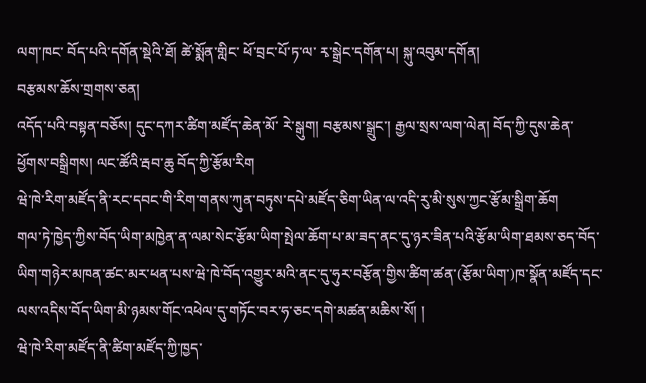ལག་ཁང་ བོད་པའི་དགོན་སྡེའི་ཐོ། ཚེ་སྨོན་གླིང་ ཕོ་བྲང་པོ་ཏ་ལ་ རྭ་སྒྲེང་དགོན་པ། སྐུ་འབུམ་དགོན།
བརྩམས་ཆོས་གྲགས་ཅན།
འདོད་པའི་བསྟན་བཅོས། དུང་དཀར་ཚིག་མཛོད་ཆེན་མོ་ རེ་སྒུག། བརྩམས་སྒྲུང་། རྒྱལ་སྲས་ལག་ལེན། བོད་ཀྱི་དུས་ཆེན་ཕྱོགས་བསྒྲིགས། ལང་ཚོའི་རྦབ་ཆུ བོད་ཀྱི་རྩོམ་རིག
ཝེ་ཁེ་རིག་མཛོད་ནི་རང་དབང་གི་རིག་གནས་ཀུན་བཏུས་དཔེ་མཛོད་ཅིག་ཡིན་ལ་འདི་རུ་མི་སུས་ཀྱང་རྩོམ་སྒྲིག་ཆོག
གལ་ཏེ་ཁྱེད་ཀྱིས་བོད་ཡིག་མཁྱེན་ན་ལམ་སེང་རྩོམ་ཡིག་སྤེལ་ཆོག་པ་མ་ཟད་ནང་དུ་ཉར་ཟིན་པའི་རྩོམ་ཡིག་ཐམས་ཅད་བོད་ཡིག་གཉེར་མཁན་ཚང་མར་ཕན་པས་ཝེ་ཁེ་བོད་འགྱུར་མའི་ནང་དུ་ཧུར་བརྩོན་གྱིས་ཚིག་ཚན་(རྩོམ་ཡིག་)ཁ་སྣོན་མཛོད་དང་ལས་འདིས་བོད་ཡིག་མི་ཉམས་གོང་འཕེལ་དུ་གཏོང་བར་ཧ་ཅང་དགེ་མཚན་མཆིས་སོ། །
ཝེ་ཁེ་རིག་མཛོད་ནི་ཚིག་མཛོད་ཀྱི་ཁྱད་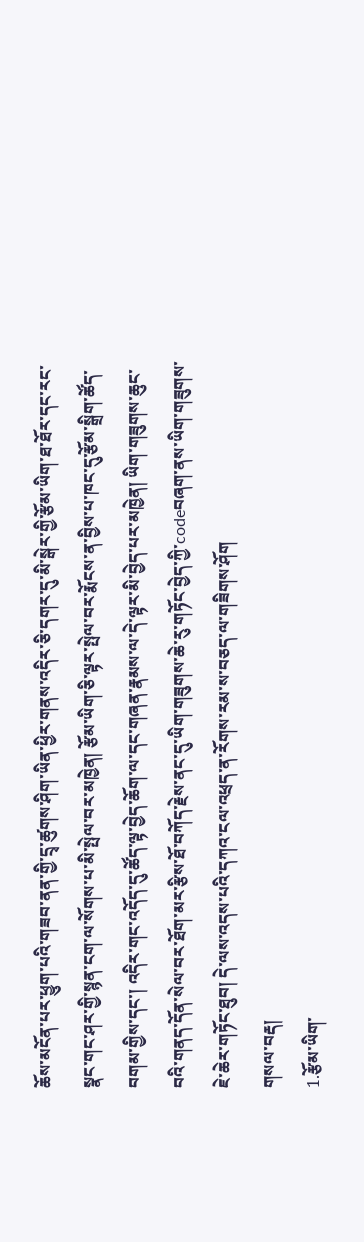ཆོས་མངོན་པར་ཕྱུག་པའི་གཟབ་ནན་གྱི་དྲྭ་ཚུགས་ཤིག་ཡིན་ཕྱིར་གནས་འདིར་ཅི་དགར་དུ་མི་སྒེར་གྱི་རྩོམ་ཡིག་ཐ་ཐོར་དང་རང་སྣང་གང་ཤར་གྱི་སྙན་ངག་ལ་སོགས་པ་མི་སྤེལ་བར་མཁྱེན། རྩོམ་ཡིག་ཅི་ལྟར་སྤེལ་བར་རྨོངས་ན་བྱིས་པ་ཁང་དུ་རྩོམ་སྒྲིག་ཚོད་བགམ་གྱིས་དང་། འདིར་གང་འདོད་དུ་ཚོད་ལྟ་བྱེད་ཆོག་ལ་དང་གཞན་རྣམས་ལ་དེ་ལྟར་མི་བྱེད་པར་མཁྱེན། ཡིག་གཟུགས་ཆུང་བའི་གནད་དོན་སེལ་བར་ཐོག་མར་རྩིས་ཐོ་བཀོད་རྗེས་ནང་དུ་ཡིག་གཟུགས་ཆེ་རུ་གཏོང་བྱེད་ཀྱི་codeབཞག་ནས་ཡིག་གཟུགས་ཇེ་ཆེར་གཏོང་ཐུབ། དེ་ལས་འདས་པའི་དཀའ་ངལ་འཕྲད་ན་རོགས་རམ་ས་བཅད་ལ་གཟིགས་ཤོག
གསལ་བརྡ།
1.རྩོམ་ཡིག་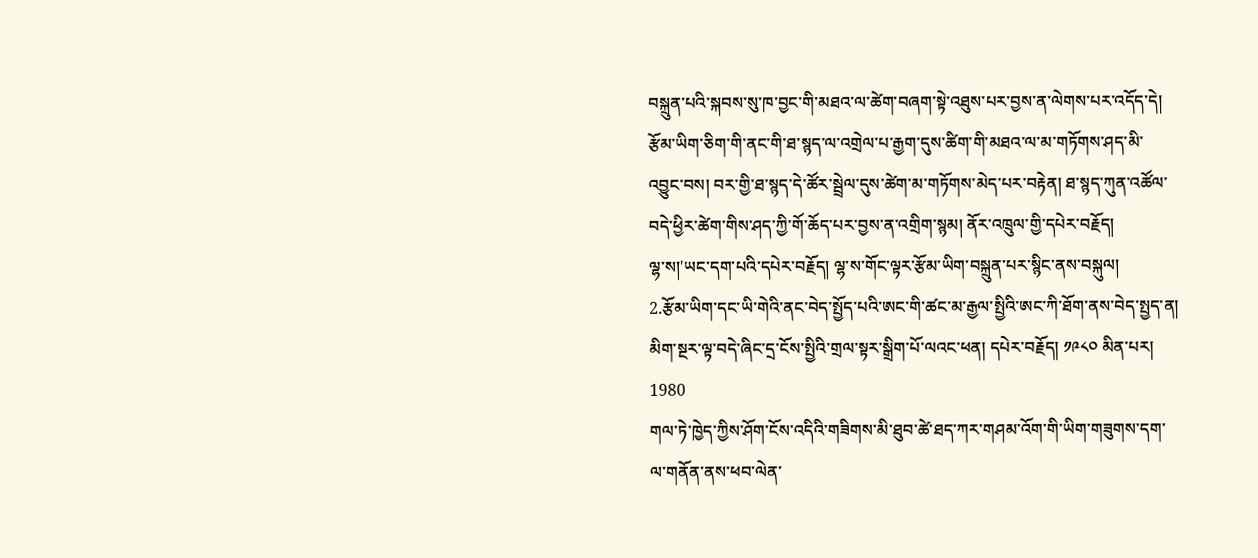བསྐྲུན་པའི་སྐབས་སུ་ཁ་བྱང་གི་མཐའ་ལ་ཚེག་བཞག་སྟེ་འཐུས་པར་བྱས་ན་ལེགས་པར་འདོད་དེ། རྩོམ་ཡིག་ཅིག་གི་ནང་གི་ཐ་སྙད་ལ་འགྲེལ་པ་རྒྱག་དུས་ཚིག་གི་མཐའ་ལ་མ་གཏོགས་ཤད་མི་འབྱུང་བས། བར་གྱི་ཐ་སྙད་དེ་ཚོར་སྦྲེལ་དུས་ཚེག་མ་གཏོགས་མེད་པར་བརྟེན། ཐ་སྙད་ཀུན་འཚོལ་བདེ་ཕྱིར་ཚེག་གིས་ཤད་ཀྱི་གོ་ཆོད་པར་བྱས་ན་འགྲིག་སྙམ། ནོར་འཁྲུལ་གྱི་དཔེར་བརྗོད།
ལྷ་ས།'ཡང་དག་པའི་དཔེར་བརྗོད། ལྷ་ས་གོང་ལྟར་རྩོམ་ཡིག་བསྐྲུན་པར་སྙིང་ནས་བསྐུལ།
2.རྩོམ་ཡིག་དང་ཡི་གེའི་ནང་བེད་སྤྱོད་པའི་ཨང་གི་ཚང་མ་རྒྱལ་སྤྱིའི་ཨང་ཀི་ཐོག་ནས་བེད་སྤྱད་ན། མིག་སྔར་ལྟ་བདེ་ཞིང་དྲ་ངོས་སྤྱིའི་གྲལ་སྟར་སྒྲིག་པོ་ལའང་ཕན། དཔེར་བརྗོད། ༡༩༨༠ མིན་པར། 1980
གལ་ཏེ་ཁྱེད་ཀྱིས་ཤོག་ངོས་འདིའི་གཟིགས་མི་ཐུབ་ཚེ་ཐད་ཀར་གཤམ་འོག་གི་ཡིག་གཟུགས་དག་ལ་གནོན་ནས་ཕབ་ལེན་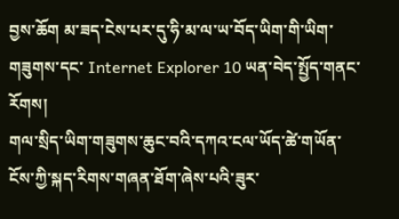བྱས་ཆོག མ་ཟད་ངེས་པར་དུ་ཧི་མ་ལ་ཡ་བོད་ཡིག་གི་ཡིག་གཟུགས་དང་ Internet Explorer 10 ཡན་བེད་སྤྱོད་གནང་རོགས།
གལ་སྲིད་ཡིག་གཟུགས་ཆུང་བའི་དཀའ་ངལ་ཡོད་ཚེ་གཡོན་ངོས་ཀྱི་སྐད་རིགས་གཞན་ཐོག་ཞེས་པའི་ཟུར་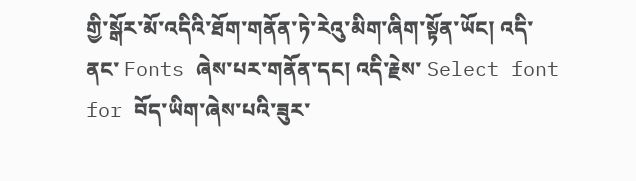གྱི་སྒོར་མོ་འདིའི་ཐོག་གནོན་ཏེ་རེའུ་མིག་ཞིག་སྟོན་ཡོང། འདི་ནང་ Fonts ཞེས་པར་གནོན་དང། འདི་རྗེས་ Select font for བོད་ཡིག་ཞེས་པའི་ཟུར་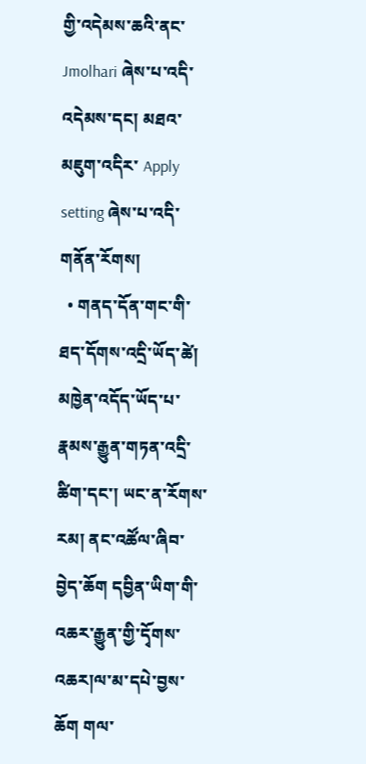གྱི་འདེམས་ཆའི་ནང་ Jmolhari ཞེས་པ་འདི་འདེམས་དང། མཐའ་མཇུག་འདིར་ Apply setting ཞེས་པ་འདི་གནོན་རོགས།
  • གནད་དོན་གང་གི་ཐད་དོགས་འདྲི་ཡོད་ཚེ། མཁྱེན་འདོད་ཡོད་པ་རྣམས་རྒྱུན་གཏན་འདྲི་ཚིག་དང་། ཡང་ན་རོགས་རམ། ནང་འཚོལ་ཞིབ་བྱེད་ཆོག དབྱིན་ཡིག་གི་འཆར་རྒྱུན་གྱི་དྭོགས་འཆར།ལ་མ་དཔེ་བྱས་ཆོག གལ་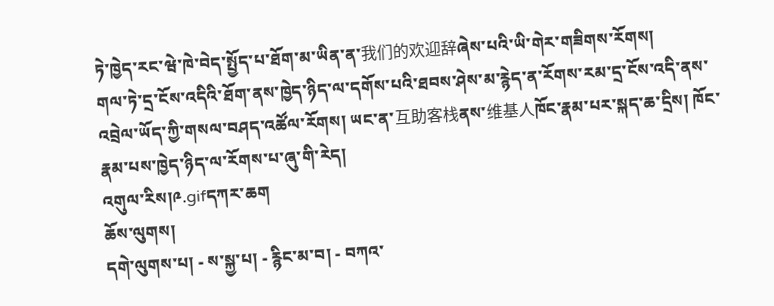ཏེ་ཁྱེད་རང་ཝེ་ཁེ་བེད་སྤྱོད་པ་ཐོག་མ་ཡིན་ན་我们的欢迎辞ཞེས་པའི་ཡི་གེར་གཟིགས་རོགས།
གལ་ཏེ་དྲ་ངོས་འདིའི་ཐོག་ནས་ཁྱེད་ཉིད་ལ་དགོས་པའི་ཐབས་ཤེས་མ་རྙེད་ན་རོགས་རམ་དྲ་ངོས་འདི་ནས་འབྲེལ་ཡོད་ཀྱི་གསལ་བཤད་འཚོལ་རོགས། ཡང་ན་互助客栈ནས་维基人ཁོང་རྣམ་པར་སྐད་ཆ་དྲིས། ཁོང་རྣམ་པས་ཁྱེད་ཉིད་ལ་རོགས་པ་ཞུ་གི་རེད།
འགུལ་རིས།༩.gifདཀར་ཆག
ཆོས་ལུགས།
དགེ་ལུགས་པ། - ས་སྐྱ་པ། - རྙིང་མ་བ། - བཀའ་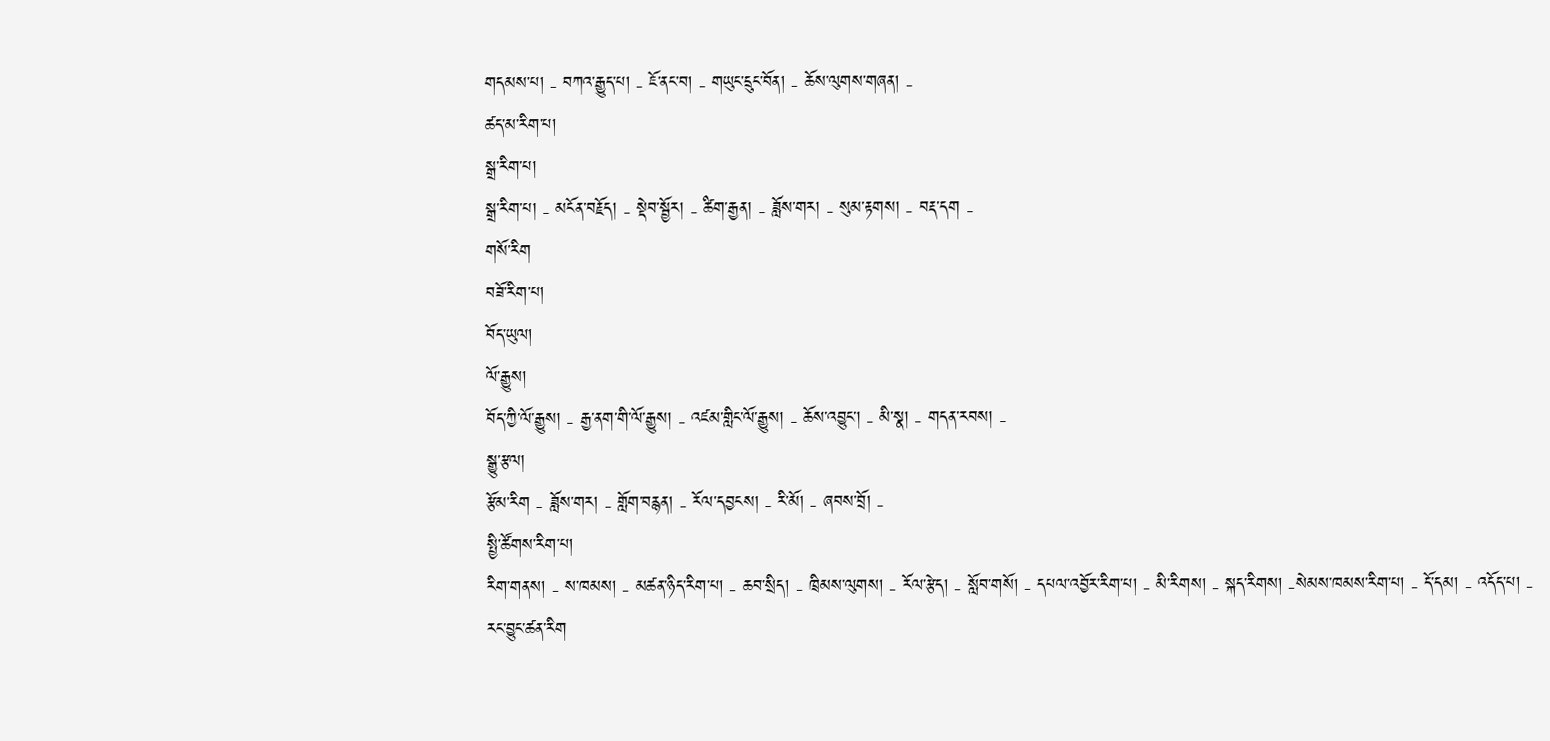གདམས་པ། - བཀའ་རྒྱུད་པ། - ཇོ་ནང་བ། - གཡུང་དྲུང་བོན། - ཆོས་ལུགས་གཞན། -
ཚད་མ་རིག་པ།
སྒྲ་རིག་པ།
སྒྲ་རིག་པ། - མངོན་བརྗོད། - སྡེབ་སྦྱོར། - ཚིག་རྒྱན། - ཟློས་གར། - སུམ་རྟགས། - བརྡ་དག -
གསོ་རིག
བཟོ་རིག་པ།
བོད་ཡུལ།
ལོ་རྒྱུས།
བོད་ཀྱི་ལོ་རྒྱུས། - རྒྱ་ནག་གི་ལོ་རྒྱུས། - འཛམ་གླིང་ལོ་རྒྱུས། - ཆོས་འབྱུང་། - མི་སྣ། - གདན་རབས། -
སྒྱུ་རྩལ།
རྩོམ་རིག - ཟློས་གར། - གློག་བརྙན། - རོལ་དབྱངས། - རི་མོ། - ཞབས་བྲོ། -
སྤྱི་ཚོགས་རིག་པ།
རིག་གནས། - ས་ཁམས། - མཚན་ཉིད་རིག་པ། - ཆབ་སྲིད། - ཁྲིམས་ལུགས། - རོལ་རྩེད། - སློབ་གསོ། - དཔལ་འབྱོར་རིག་པ། - མི་རིགས། - སྐད་རིགས། -སེམས་ཁམས་རིག་པ། - དོ་དམ། - འདོད་པ། -
རང་བྱུང་ཚན་རིག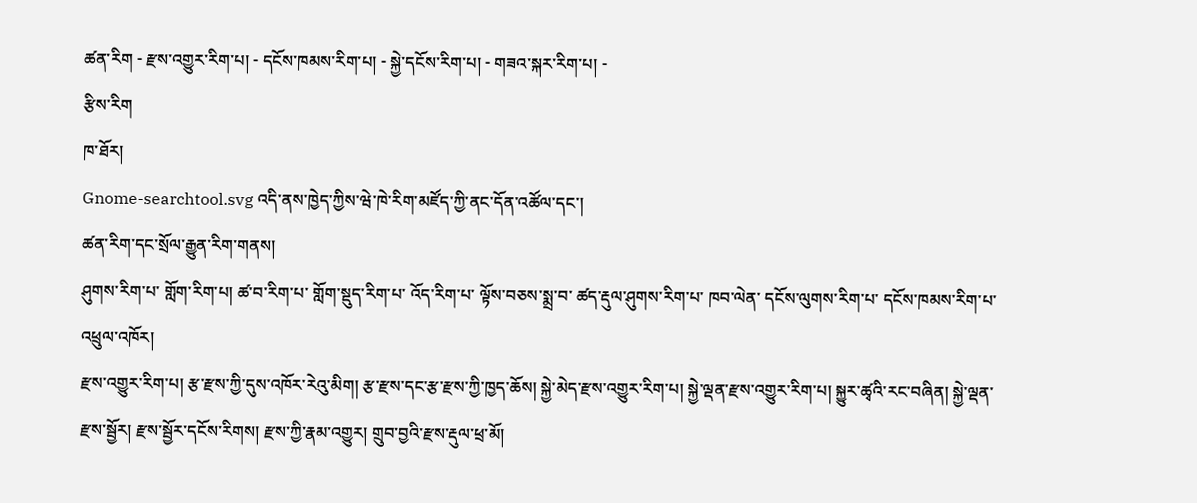ཚན་རིག - རྫས་འགྱུར་རིག་པ། - དངོས་ཁམས་རིག་པ། - སྐྱེ་དངོས་རིག་པ། - གཟའ་སྐར་རིག་པ། -
རྩིས་རིག
ཁ་ཐོར།
Gnome-searchtool.svg འདི་ནས་ཁྱེད་ཀྱིས་ཝེ་ཁེ་རིག་མཛོད་ཀྱི་ནང་དོན་འཚོལ་དང་།
ཚན་རིག་དང་སྲོལ་རྒྱུན་རིག་གནས།
ཤུགས་རིག་པ་ གློག་རིག་པ། ཚ་བ་རིག་པ་ གློག་སྡུད་རིག་པ་ འོད་རིག་པ་ ལྟོས་བཅས་སྨྲ་བ་ ཚད་རྡུལ་ཤུགས་རིག་པ་ ཁབ་ལེན་ དངོས་ལུགས་རིག་པ་ དངོས་ཁམས་རིག་པ་ འཕྲུལ་འཁོར།
རྫས་འགྱུར་རིག་པ། རྩ་རྫས་ཀྱི་དུས་འཁོར་རེའུ་མིག། རྩ་རྫས་དང་རྩ་རྫས་ཀྱི་ཁྱད་ཆོས། སྐྱེ་མེད་རྫས་འགྱུར་རིག་པ། སྐྱེ་ལྡན་རྫས་འགྱུར་རིག་པ། སྐྱུར་ཚྭའི་རང་བཞིན། སྐྱེ་ལྡན་རྫས་སྦྱོར། རྫས་སྦྱོར་དངོས་རིགས། རྫས་ཀྱི་རྣམ་འགྱུར། གྲུབ་བྱའི་རྫས་རྡུལ་ཕྲ་མོ།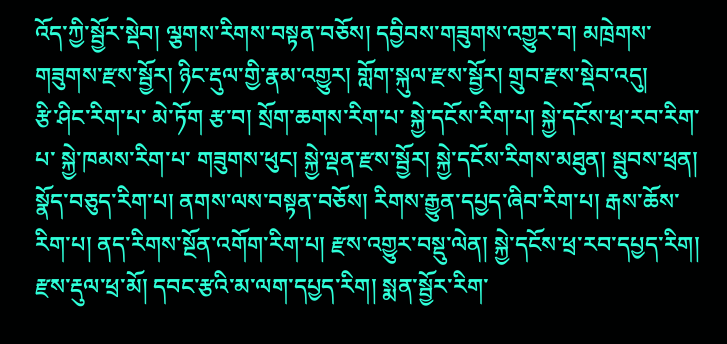འོད་ཀྱི་སྦྱོར་སྡེབ། ལྕགས་རིགས་བསྟན་བཅོས། དབྱིབས་གཟུགས་འགྱུར་བ། མཁྲེགས་གཟུགས་རྫས་སྦྱོར། ཉིང་རྡུལ་གྱི་རྣམ་འགྱུར། གློག་སྐུལ་རྫས་སྦྱོར། གྲུབ་རྫས་སྡེབ་འདུ།
རྩི་ཤིང་རིག་པ་ མེ་ཏོག རྩ་བ། སྲོག་ཆགས་རིག་པ་ སྐྱེ་དངོས་རིག་པ། སྐྱེ་དངོས་ཕྲ་རབ་རིག་པ་ སྐྱེ་ཁམས་རིག་པ་ གཟུགས་ཕུང། སྐྱེ་ལྡན་རྫས་སྦྱོར། སྐྱེ་དངོས་རིགས་མཐུན། སྦུབས་ཕྲན། སྣོད་བཅུད་རིག་པ། ནགས་ལས་བསྟན་བཅོས། རིགས་རྒྱུན་དཔྱད་ཞིབ་རིག་པ། རྒས་ཆོས་རིག་པ། ནད་རིགས་སྔོན་འགོག་རིག་པ། རྫས་འགྱུར་བསྡུ་ལེན། སྐྱེ་དངོས་ཕྲ་རབ་དཔྱད་རིག། རྫས་རྡུལ་ཕྲ་མོ། དབང་རྩའི་མ་ལག་དཔྱད་རིག། སྨན་སྦྱོར་རིག་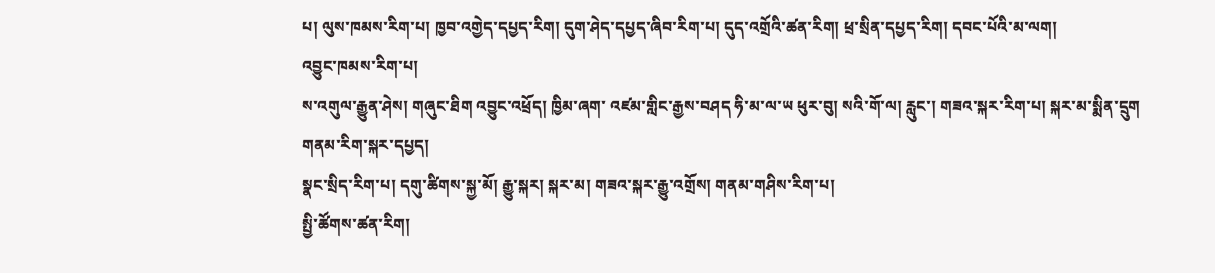པ། ལུས་ཁམས་རིག་པ། ཁྱབ་འགྱེད་དཔྱད་རིག། དུག་ཤེད་དཔྱད་ཞིབ་རིག་པ། དུད་འགྲོའི་ཚན་རིག། ཕྲ་སྲིན་དཔྱད་རིག། དབང་པོའི་མ་ལག།
འབྱུང་ཁམས་རིག་པ།
ས་འགུལ་རྒྱུན་ཤེས། གཞུང་ཐིག འབྱུང་འཕྲོད། ཁྱིམ་ཞག་ འཛམ་གླིང་རྒྱས་བཤད ཧི་མ་ལ་ཡ ཕུར་བུ། སའི་གོ་ལ། རླུང་། གཟའ་སྐར་རིག་པ། སྐར་མ་སྨིན་དྲུག
གནམ་རིག་སྐར་དཔྱད།
སྣང་སྲིད་རིག་པ། དགུ་ཚིགས་སྐྱ་མོ། རྒྱུ་སྐར། སྐར་མ། གཟའ་སྐར་རྒྱུ་འགྲོས། གནམ་གཤིས་རིག་པ།
སྤྱི་ཚོགས་ཚན་རིག།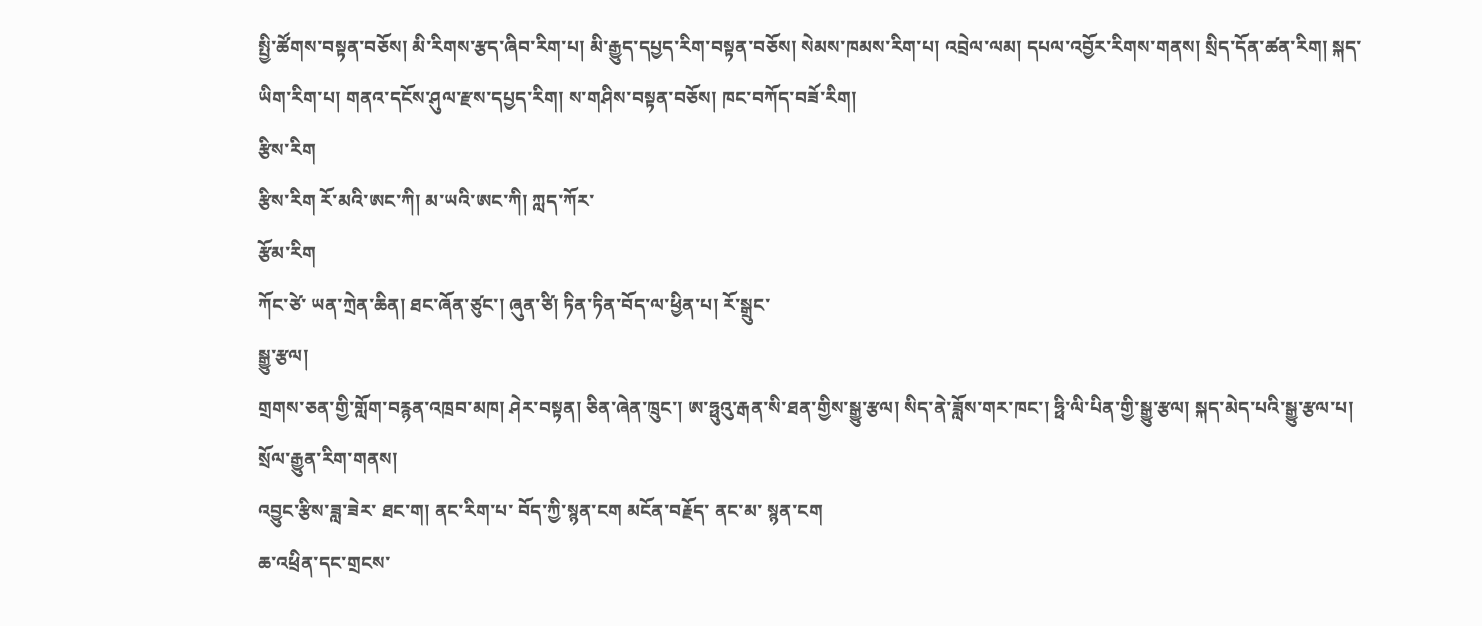སྤྱི་ཚོགས་བསྟན་བཅོས། མི་རིགས་རྩད་ཞིབ་རིག་པ། མི་རྒྱུད་དཔྱད་རིག་བསྟན་བཅོས། སེམས་ཁམས་རིག་པ། འབྲེལ་ལམ། དཔལ་འབྱོར་རིགས་གནས། སྲིད་དོན་ཚན་རིག། སྐད་ཡིག་རིག་པ། གནའ་དངོས་ཤུལ་རྫས་དཔྱད་རིག། ས་གཤིས་བསྟན་བཅོས། ཁང་བཀོད་བཟོ་རིག།
རྩིས་རིག
རྩིས་རིག རོ་མའི་ཨང་ཀི། མ་ཡའི་ཨང་ཀི། ཀླད་ཀོར་
རྩོམ་རིག
ཀོང་ཙེ་ ཡན་ཀྲེན་ཆིན། ཐང་ཞོན་ཙུང་། ཞུན་ཙི། ཏིན་ཏིན་བོད་ལ་ཕྱིན་པ། རོ་སྒྲུང་
སྒྱུ་རྩལ།
གྲགས་ཅན་གྱི་གློག་བརྙན་འཁྲབ་མཁ། ཤེར་བསྟན། ཅིན་ཞེན་ཁྲུང་། ཨ་ཧྥུའུ་རྒན་སི་ཐན་གྱིས་སྒྱུ་རྩལ། སིད་ནེ་ཟློས་གར་ཁང་། ཧྥི་ལི་པིན་གྱི་སྒྱུ་རྩལ། སྐད་མེད་པའི་སྒྱུ་རྩལ་པ།
སྲོལ་རྒྱུན་རིག་གནས།
འབྱུང་རྩིས་ཟླ་ཟེར་ ཐང་ག། ནང་རིག་པ་ བོད་ཀྱི་སྙན་ངག མངོན་བརྗོད་ ནང་མ་ སྙན་ངག
ཆ་འཕྲིན་དང་གྲངས་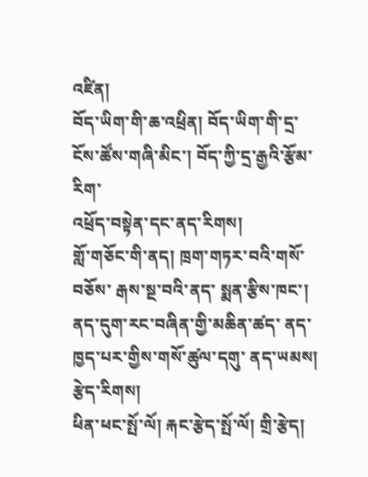འཛིན།
བོད་ཡིག་གི་ཆ་འཕྲིན། བོད་ཡིག་གི་དྲ་ངོས་ཚོས་གཞི་མིང་། བོད་ཀྱི་དྲ་རྒྱའི་རྩོམ་རིག་
འཕྲོད་བསྟེན་དང་ནད་རིགས།
གློ་གཅོང་གི་ནད། ཁྲག་གཏར་བའི་གསོ་བཅོས་ རྒས་སྔ་བའི་ནད་ སྨན་རྩིས་ཁང་། ནད་དུག་རང་བཞིན་གྱི་མཆིན་ཚད་ ནད་ཁྱད་པར་གྱིས་གསོ་ཚུལ་དགུ་ ནད་ཡམས།
རྩེད་རིགས།
ཕིན་ཕང་སྤོ་ལོ། རྐང་རྩེད་སྤོ་ལོ། གྲི་རྩེད།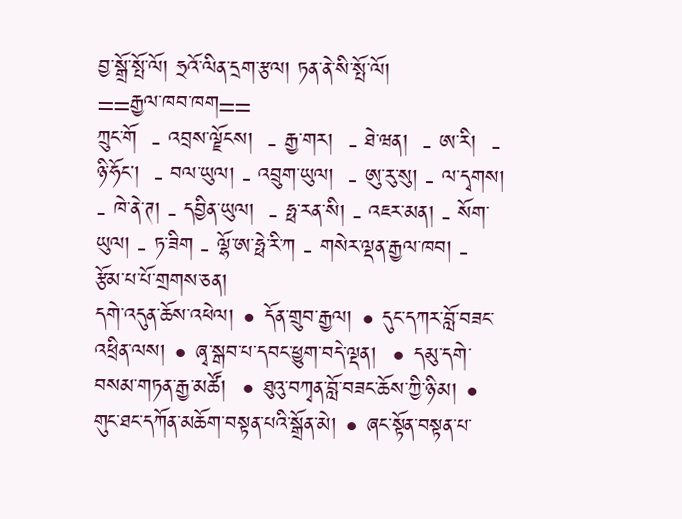བྱ་སྒྲོ་སྤོ་ལོ། ཧྲའོ་ལིན་དྲག་རྩལ། ཏན་ནེ་སི་སྤོ་ལོ།
==རྒྱལ་ཁབ་ཁག==
ཀྲུང་གོ  - འབྲས་ལྗོངས།  - རྒྱ་གར།  - ཐེ་ཝན།  - ཨ་རི།  - ཉི་ཧོང།  - བལ་ཡུལ། - འབྲུག་ཡུལ།  - ཨུ་རུ་སུ། - ལ་དྭགས། - ཁེ་ནེ་ཊ། - དབྱིན་ཡུལ།  - ཧྥ་རན་སི། - འཇར་མན། - སོག་ཡུལ། - ཏ་ཟིག - ལྷོ་ཨ་ཧྥེ་རི་ཀ - གསེར་ལྡན་རྒྱལ་ཁབ། -
རྩོམ་པ་པོ་གྲགས་ཅན།
དགེ་འདུན་ཆོས་འཕེལ། • དོན་གྲུབ་རྒྱལ། • དུང་དཀར་བློ་བཟང་འཕྲིན་ལས། • ཞྭ་སྒབ་པ་དབང་ཕྱུག་བདེ་ལྡན།  • དམུ་དགེ་བསམ་གཏན་རྒྱ་མཚོ།  • ཐུའུ་བཀྭན་བློ་བཟང་ཆོས་ཀྱི་ཉི་མ། • གུང་ཐང་དཀོན་མཆོག་བསྟན་པའི་སྒྲོན་མེ། • ཞང་སྟོན་བསྟན་པ་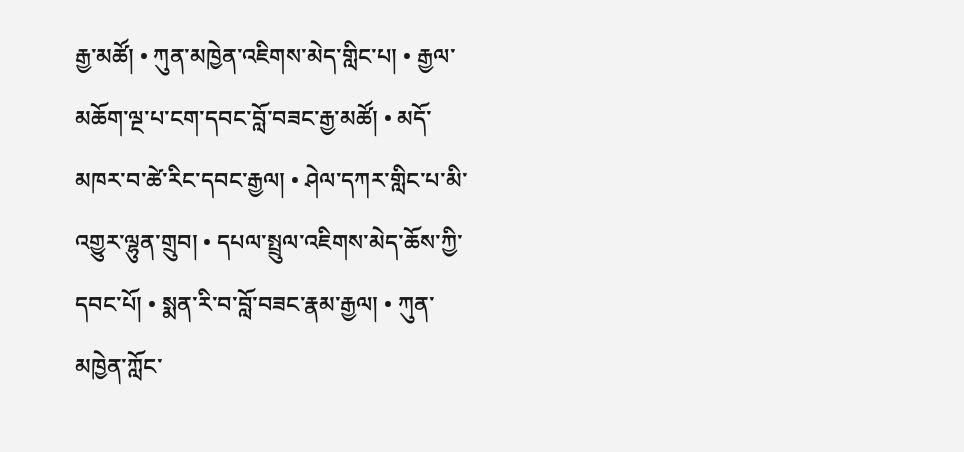རྒྱ་མཚོ། • ཀུན་མཁྱེན་འཇིགས་མེད་གླིང་པ། • རྒྱལ་མཆོག་ལྔ་པ་ངག་དབང་བློ་བཟང་རྒྱ་མཚོ། • མདོ་མཁར་བ་ཚེ་རིང་དབང་རྒྱལ། • ཤེལ་དཀར་གླིང་པ་མི་འགྱུར་ལྷུན་གྲུབ། • དཔལ་སྤྲུལ་འཇིགས་མེད་ཆོས་ཀྱི་དབང་པོ། • སྨན་རི་བ་བློ་བཟང་རྣམ་རྒྱལ། • ཀུན་མཁྱེན་ཀློང་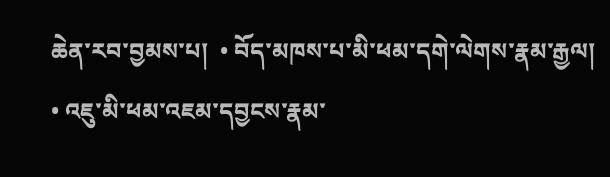ཆེན་རབ་བྱམས་པ།  • བོད་མཁས་པ་མི་ཕམ་དགེ་ལེགས་རྣམ་རྒྱལ། • འཇུ་མི་ཕམ་འཇམ་དབྱངས་རྣམ་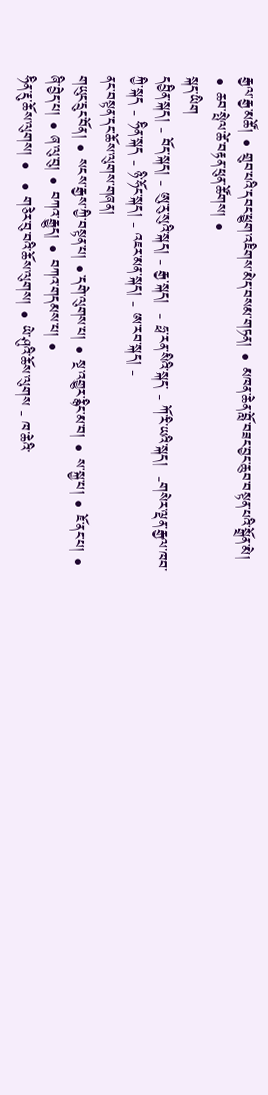རྒྱལ་རྒྱ་མཚོ། • གྲུབ་པའི་དབང་ཕྱུག་འཇིགས་མེད་བསམ་གཏན། • མཁན་ཆེན་བློ་བཟང་བྱང་ཆུབ་བསྟན་པའི་སྒྲོན་མེ། • ཆབ་སྤེལ་ཚེ་བརྟན་ཕུན་ཚོགས། •
སྐད་ཡིག
དབྱིན་སྐད། - བོད་སྐད། - ཨུ་རུ་སུའི་སྐད། - རྒྱ་སྐད།  - ཧྥ་རན་སིའི་སྐད་ - ཀོ་རི་ཡའི་སྐད།  -གསེར་ལྡན་རྒྱལ་ཁབ་ཀྱི་སྐད - ཧིན་སྐད - ཉི་ཧོང་སྐད། - འཇར་མན་སྐད། - ཨ་རབ་སྐད། -
ནང་བསྟན་དང་ཆོས་ལུགས་གཞན།
གཡུང་དྲུང་བོན། • སངས་རྒྱས་ཀྱི་བསྟན་པ། •་དགེ་ལུགས་པ། • སྔ་འགྱུར་རྙིང་མ་བ། • ས་སྐྱ་པ། • ཇོ་ནང་པ། • ཞི་བྱེད་པ། • ཞ་ལུ་བུ། • བཀའ་རྒྱུད། • བཀའ་གདམས་པ། •
ཧིན་རྡུ་ཆོས་ལུགས། •  • གཅེར་བུ་བའི་ཆོས་ལུགས། • ཡེ་ཤུའི་ཆོས་ལུགས - ཁ་ཆེའི་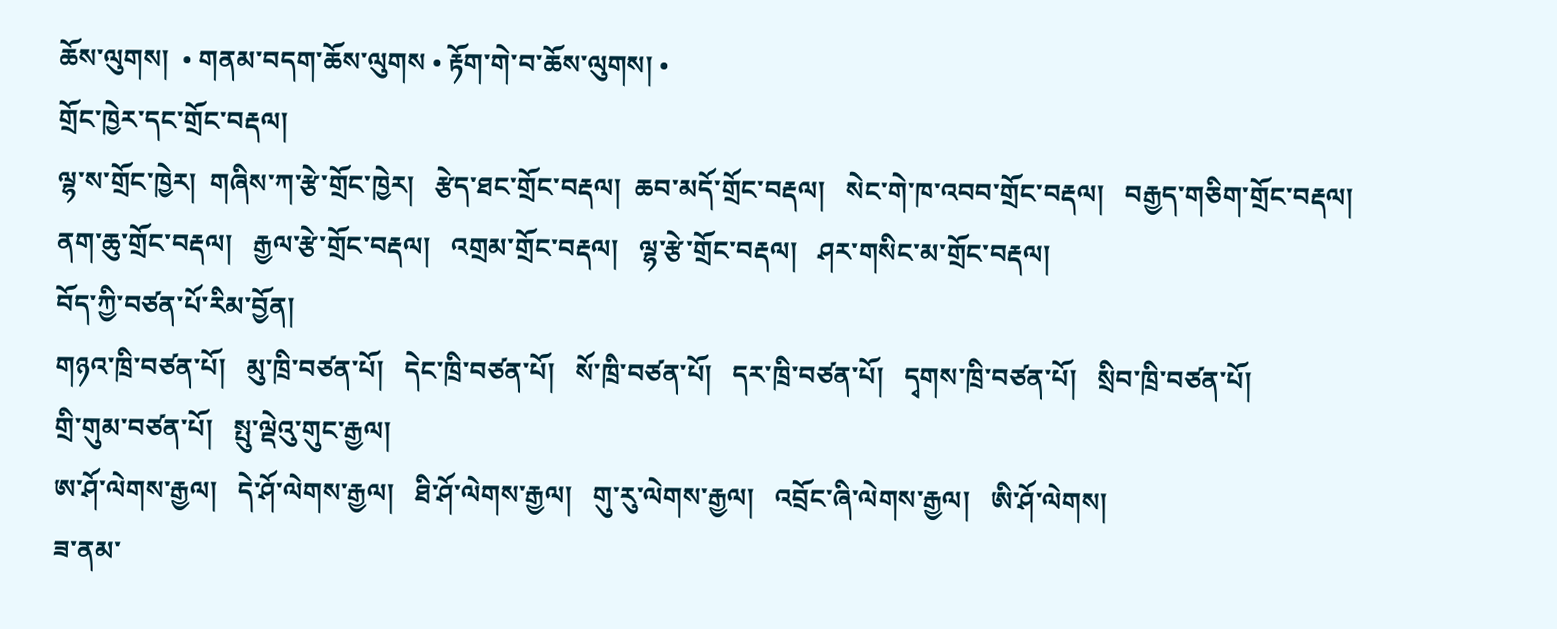ཆོས་ལུགས།  • གནམ་བདག་ཆོས་ལུགས • རྟོག་གེ་བ་ཆོས་ལུགས། •
གྲོང་ཁྱེར་དང་གྲོང་བརྡལ།
ལྷ་ས་གྲོང་ཁྱེར།  གཞིས་ཀ་རྩེ་གྲོང་ཁྱེར།   རྩེད་ཐང་གྲོང་བརྡལ།  ཆབ་མདོ་གྲོང་བརྡལ།   སེང་གེ་ཁ་འབབ་གྲོང་བརྡལ།   བརྒྱད་གཅིག་གྲོང་བརྡལ།   ནག་ཆུ་གྲོང་བརྡལ།   རྒྱལ་རྩེ་གྲོང་བརྡལ།   འགྲམ་གྲོང་བརྡལ།   ལྷ་རྩེ་གྲོང་བརྡལ།   ཤར་གསིང་མ་གྲོང་བརྡལ།
བོད་ཀྱི་བཙན་པོ་རིམ་བྱོན།
གཉའ་ཁྲི་བཙན་པོ།   མུ་ཁྲི་བཙན་པོ།   དེང་ཁྲི་བཙན་པོ།   སོ་ཁྲི་བཙན་པོ།   དར་ཁྲི་བཙན་པོ།   དྭགས་ཁྲི་བཙན་པོ།   སྲིབ་ཁྲི་བཙན་པོ།
གྲི་གུམ་བཙན་པོ།   སྤུ་ལྡེའུ་གུང་རྒྱལ།
ཨ་ཤོ་ལེགས་རྒྱལ།   དེ་ཤོ་ལེགས་རྒྱལ།   ཐི་ཤོ་ལེགས་རྒྱལ།   གུ་རུ་ལེགས་རྒྱལ།   འབྲོང་ཞི་ལེགས་རྒྱལ།   ཨི་ཤོ་ལེགས།
ཟ་ནམ་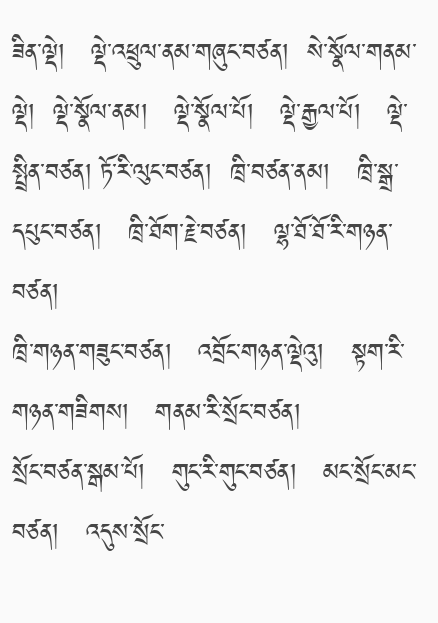ཟིན་ལྡེ།   ལྡེ་འཕྲུལ་ནམ་གཞུང་བཙན།  སེ་སྣོལ་གནམ་ལྡེ།  ལྡེ་སྣོལ་ནམ།   ལྡེ་སྣོལ་པོ།   ལྡེ་རྒྱལ་པོ།   ལྡེ་སྤྲིན་བཙན། ཏོ་རི་ལུང་བཙན།  ཁྲི་བཙན་ནམ།   ཁྲི་སྒྲ་དཔུང་བཙན།   ཁྲི་ཐོག་རྗེ་བཙན།   ལྷ་ཐོ་ཐོ་རི་གཉན་བཙན།
ཁྲི་གཉན་གཟུང་བཙན།   འབྲོང་གཉན་ལྡེའུ།   སྟག་རི་གཉན་གཟིགས།   གནམ་རི་སྲོང་བཙན།
སྲོང་བཙན་སྒམ་པོ།   གུང་རི་གུང་བཙན།   མང་སྲོང་མང་བཙན།   འདུས་སྲོང་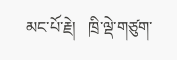མང་པོ་རྗེ།   ཁྲི་ལྡེ་གཙུག་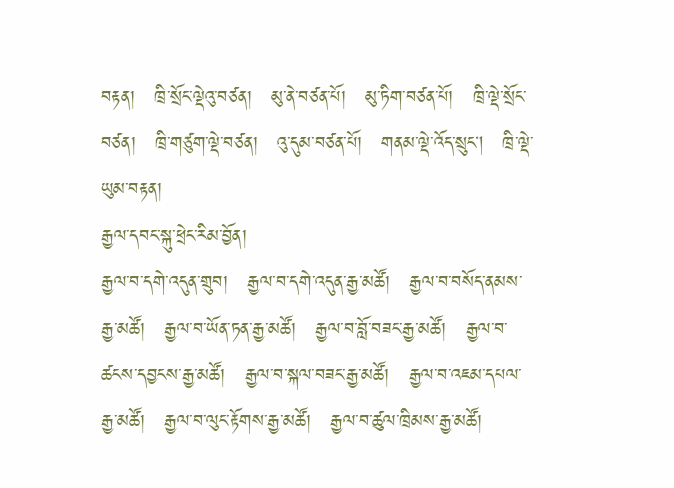བརྟན།   ཁྲི་སྲོང་ལྡེའུ་བཙན།   མུ་ནེ་བཙན་པོ།   མུ་ཏིག་བཙན་པོ།   ཁྲི་ལྡེ་སྲོང་བཙན།   ཁྲི་གཙུག་ལྡེ་བཙན།   འུ་དུམ་བཙན་པོ།   གནམ་ལྡེ་འོད་སྲུང།   ཁྲི་ལྡེ་ཡུམ་བརྟན།
རྒྱལ་དབང་སྐུ་ཕྲེང་རིམ་བྱོན།
རྒྱལ་བ་དགེ་འདུན་གྲུབ།   རྒྱལ་བ་དགེ་འདུན་རྒྱ་མཚོ།   རྒྱལ་བ་བསོད་ནམས་རྒྱ་མཚོ།   རྒྱལ་བ་ཡོན་ཏན་རྒྱ་མཚོ།   རྒྱལ་བ་བློ་བཟང་རྒྱ་མཚོ།   རྒྱལ་བ་ཚངས་དབྱངས་རྒྱ་མཚོ།   རྒྱལ་བ་སྐལ་བཟང་རྒྱ་མཚོ།   རྒྱལ་བ་འཇམ་དཔལ་རྒྱ་མཚོ།   རྒྱལ་བ་ལུང་རྟོགས་རྒྱ་མཚོ།   རྒྱལ་བ་ཚུལ་ཁྲིམས་རྒྱ་མཚོ།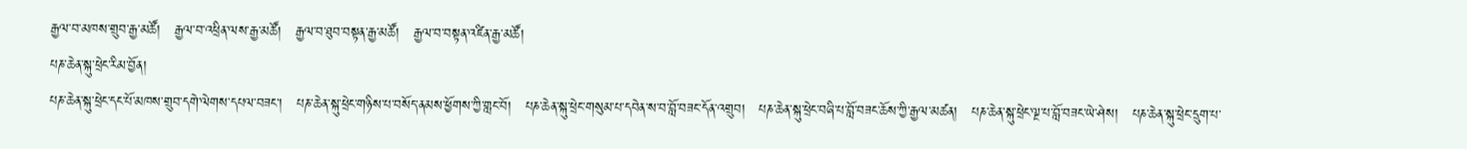རྒྱལ་བ་མཁས་གྲུབ་རྒྱ་མཚོ།   རྒྱལ་བ་འཕྲིན་ལས་རྒྱ་མཚོ།   རྒྱལ་བ་ཐུབ་བསྟན་རྒྱ་མཚོ།   རྒྱལ་བ་བསྟན་འཛིན་རྒྱ་མཚོ།
པཎ་ཆེན་སྐུ་ཕྲེང་རིམ་བྱོན།
པཎ་ཆེན་སྐུ་ཕྲེང་དང་པོ་མཁས་གྲུབ་དགེ་ལེགས་དཔལ་བཟང་།   པཎ་ཆེན་སྐུ་ཕྲེང་གཉིས་པ་བསོད་ནམས་ཕྱོགས་ཀྱི་གླང་བོ།   པཎ་ཆེན་སྐུ་ཕྲེང་གསུམ་པ་དབེན་ས་བ་བློ་བཟང་དོན་འགྲུབ།   པཎ་ཆེན་སྐུ་ཕྲེང་བཞི་པ་བློ་བཟང་ཆོས་ཀྱི་རྒྱལ་མཚན།   པཎ་ཆེན་སྐུ་ཕྲེང་ལྔ་པ་བློ་བཟང་ཡེ་ཤེས།   པཎ་ཆེན་སྐུ་ཕྲེང་དྲུག་པ་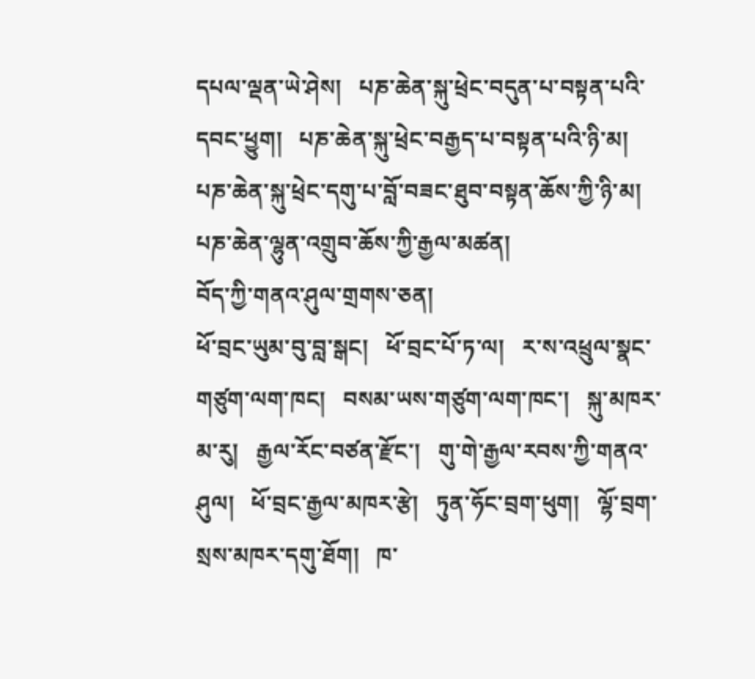དཔལ་ལྡན་ཡེ་ཤེས།   པཎ་ཆེན་སྐུ་ཕྲེང་བདུན་པ་བསྟན་པའི་དབང་ཕྱུག།   པཎ་ཆེན་སྐུ་ཕྲེང་བརྒྱད་པ་བསྟན་པའི་ཉི་མ།   པཎ་ཆེན་སྐུ་ཕྲེང་དགུ་པ་བློ་བཟང་ཐུབ་བསྟན་ཆོས་ཀྱི་ཉི་མ།   པཎ་ཆེན་ལྷུན་འགྲུབ་ཆོས་ཀྱི་རྒྱལ་མཚན།
བོད་ཀྱི་གནའ་ཤུལ་གྲགས་ཅན།
ཕོ་བྲང་ཡུམ་བུ་བླ་སྒང།   ཕོ་བྲང་པོ་ཏ་ལ།   ར་ས་འཕྲུལ་སྣང་གཙུག་ལག་ཁང།   བསམ་ཡས་གཙུག་ལག་ཁང་།   སྐུ་མཁར་མ་རུ།   རྒྱལ་རོང་བཙན་རྫོང་།   གུ་གེ་རྒྱལ་རབས་ཀྱི་གནའ་ཤུལ།   ཕོ་བྲང་རྒྱལ་མཁར་རྩེ།   ཏུན་ཧོང་བྲག་ཕུག།   ལྷོ་བྲག་སྲས་མཁར་དགུ་ཐོག།   ཁ་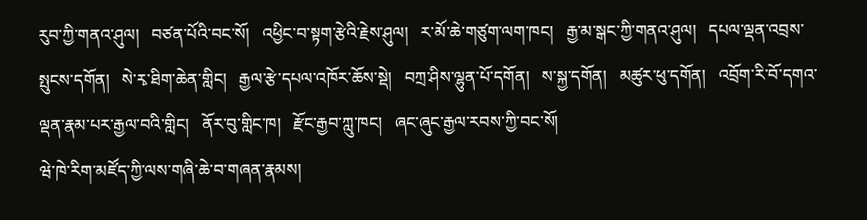རུབ་ཀྱི་གནའ་ཤུལ།   བཙན་པོའི་བང་སོ།   འཕྱིང་བ་སྟག་རྩེའི་རྗེས་ཤུལ།   ར་མོ་ཆེ་གཙུག་ལག་ཁང།   རྒྱ་མ་སྒང་ཀྱི་གནའ་ཤུལ།   དཔལ་ལྡན་འབྲས་སྤུངས་དགོན།   སེ་རྭ་ཐིག་ཆེན་གླིང།   རྒྱལ་རྩེ་དཔལ་འཁོར་ཆོས་སྡེ།   བཀྲ་ཤིས་ལྷུན་པོ་དགོན།   ས་སྐྱ་དགོན།   མཚུར་ཕུ་དགོན།   འབྲོག་རི་བོ་དགའ་ལྡན་རྣམ་པར་རྒྱལ་བའི་གླིང།   ནོར་བུ་གླིང་ཁ།   རྫོང་རྒྱབ་ཀླུ་ཁང།   ཞང་ཞུང་རྒྱལ་རབས་ཀྱི་བང་སོ།
ཝེ་ཁེ་རིག་མཛོད་ཀྱི་ལས་གཞི་ཆེ་བ་གཞན་རྣམས།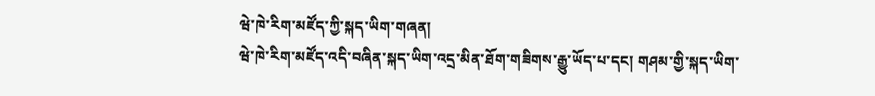ཝེ་ཁེ་རིག་མཛོད་ཀྱི་སྐད་ཡིག་གཞན།
ཝེ་ཁེ་རིག་མཛོད་འདི་བཞིན་སྐད་ཡིག་འདྲ་མིན་ཐོག་གཟིགས་རྒྱུ་ཡོད་པ་དང། གཤམ་གྱི་སྐད་ཡིག་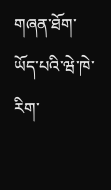གཞན་ཐོག་ཡོད་པའི་ཝེ་ཁེ་རིག་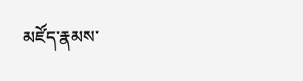མཛོད་རྣམས་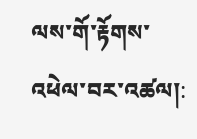ལས་གོ་རྟོགས་འཕེལ་བར་འཚལ།: